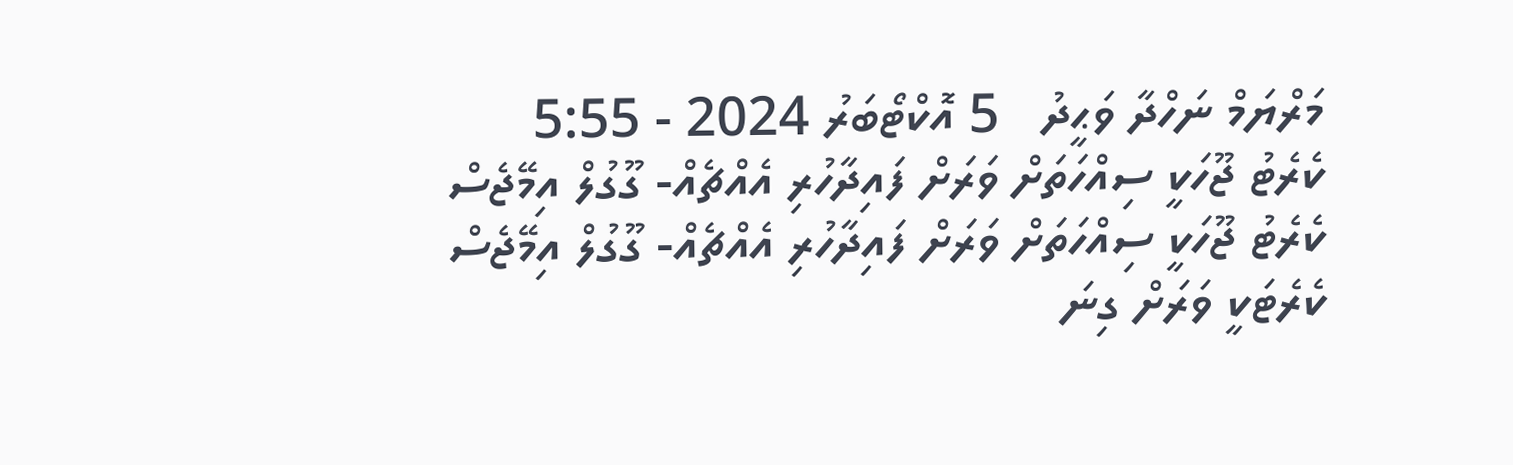މަރްޔަމް ނަހްދާ ވަޙީދު   5 އޮކްޓޯބަރު 2024 - 5:55
ކެރެޓު ޖޫހަކީ ސިއްހަތަށް ވަރަށް ފައިދާހުރި އެއްޗެއް- ގޫގުލް އިމޭޖެސް
ކެރެޓު ޖޫހަކީ ސިއްހަތަށް ވަރަށް ފައިދާހުރި އެއްޗެއް- ގޫގުލް އިމޭޖެސް
ކެރެޓަކީ ވަރަށް ގިނަ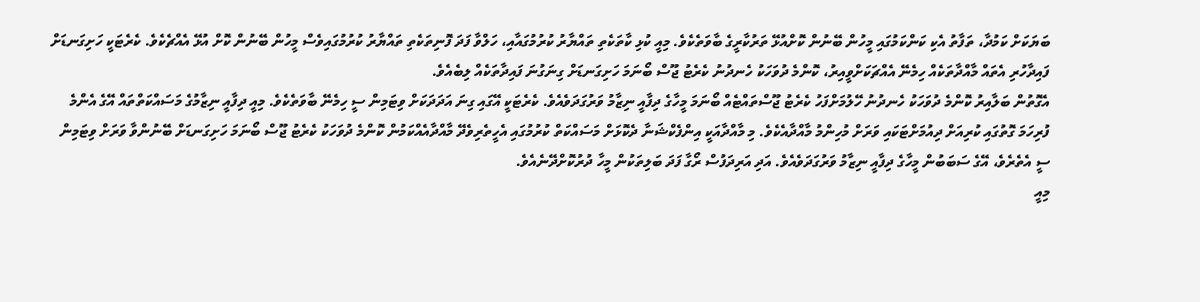ބަޔަކަށް ކަމުދާ، ތަފާތު އެކި ކަންކަމުގައި މީހުން ބޭނުން ކޮށްއުޅޭ ތަރުކާރީގެ ބާވަތެކެވެ. މިއީ ކުޅި ކާތަކެތި ތައްޔާރު ކުރުމުގައާއި، ހަލްވާ ފަދަ ފޮނިތަކެތި ތައްޔާރު ކުރުމުގައިވެސް މީހުން ބޭނުން ކޮށް އުޅޭ އެއްޗެކެވެ. ކެރެޓަކީ ހަށިގަނޑަށް ފައިދާހުރި އެތައް މާއްދާތަކެއް ހިމެނޭ އެއްޗަކަށްވީއިރު، ކޮންމެ ދުވަހަކު ހެނދުނު ކެރެޓު ޖޫސް ބޯނަމަ ހަށިގަނޑަށް ގިނަގުނަ ފައިދާތަކެއް ލިބެއެވެ.
އެގޮތުން ބަލާއިރު ކޮންމެ ދުވަހަކު ހެނދުނު ހޭލުމަށްފަހު ކެރެޓު ޖޫސްތައްޓެއް ބޯނަމަ މީހާގެ ދިފާއީ ނިޒާމު ވަރުގަދަވެއެވެ. ކެރެޓަކީ އޭގައި ގިނަ އަދަދަކަށް ވިޓަމިން ސީ ހިމެނޭ ބާވަތެކެވެ. މިއީ ދިފާއީ ނިޒާމުގެ މަސައްކަތްތައް އޭގެ އެންމެ ފުރިހަމަ ގޮތުގައި ކުރިއަށް ދިއުމަށްޓަކައި ވަރަށް މުހިންމު މާއްދާއެކެވެ. މި މާއްދާއަކީ އިންފެކްޝަނާ ދެކޮޅަށް މަސައްކަތް ކުރުމުގައި އެހީތެރިވެދޭ މާއްދާއެއްކަމުން ކޮންމެ ދުވަހަކު ކެރެޓު ޖޫސް ބޯނަމަ ހަށިގަނޑަށް ބޭނުންވާ ވަރަށް ވިޓަމިން ސީ އެތެރެވެ، އޭގެ ސަބަބުން މީހާގެ ދިފާއީ ނިޒާމު ވަރުގަދަވެއެވެ. އަދި އަރިދަފުސް ރޯގާ ފަދަ ބަލިތަކުން މީހާ ދުރުކޮށްދޭނެއެވެ.
މިއީ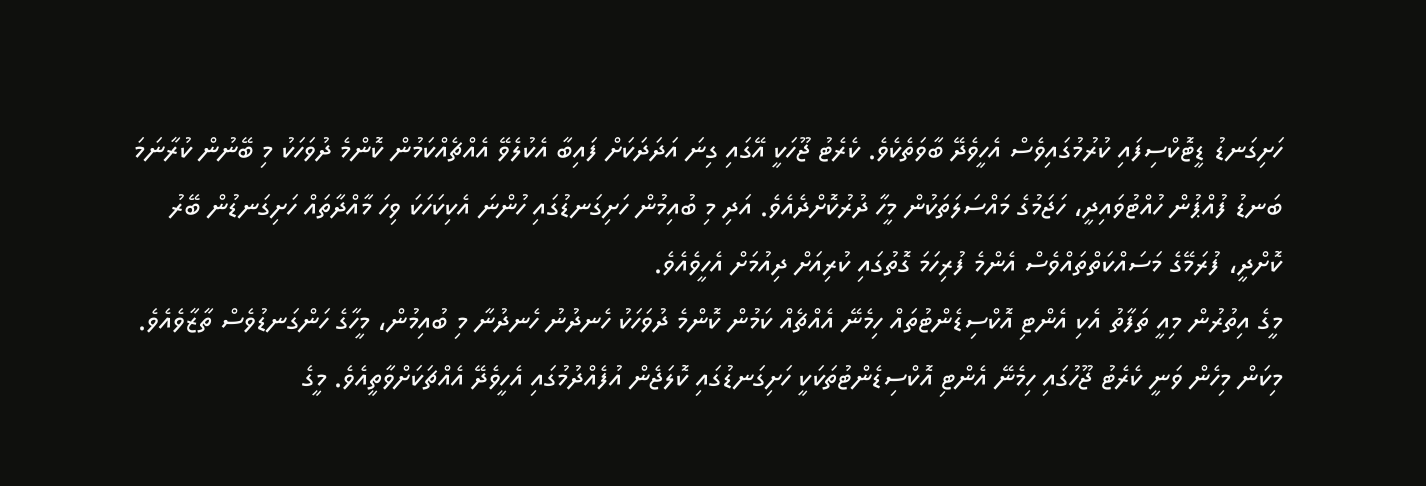ހަށިގަނޑު ޑީޓޮކްސިފައި ކުރުމުގައިވެސް އެހީވެދޭ ބާވަތެކެވެ. ކެރެޓު ޖޫހަކީ އޭގައި ގިނަ އަދަދަކަށް ފައިބާ އެކުލެވޭ އެއްޗެއްކަމުން ކޮންމެ ދުވަހަކު މި ބޭނުން ކުރާނަމަ ބަނޑު ފުއްޕުން ހުއްޓުވައިދީ، ހަޖަމުގެ މައްސަލަތަކުން މީހާ ދުރުކޮށްދެއެވެ. އަދި މި ބުއިމުން ހަށިގަނޑުގައި ހުންނަ އެކިކަހަކަ ވިހަ މާއްދާތައް ހަށިގަނޑުން ބޭރު ކޮށްދީ، ފުރަމޭގެ މަސައްކަތްތައްވެސް އެންމެ ފުރިހަމަ ގޮތުގައި ކުރިއަށް ދިއުމަށް އެހީވެއެވެ.
މީގެ އިތުރުން މިއީ ތަފާތު އެކި އެންޓި އޮކްސިޑެންޓުތައް ހިމެނޭ އެއްޗެއް ކަމުން ކޮންމެ ދުވަހަކު ހެނދުނު ހެނދުނާ މި ބުއިމުން، މީހާގެ ހަންގަނޑުވެސް ތާޒާވެއެވެ. މިކަން މިހެން ވަނީ ކެރެޓު ޖޫހުގައި ހިމެނޭ އެންޓި އޮކްސިޑެންޓުތަކަކީ ހަށިގަނޑުގައި ކޮލަޖެން އުފެއްދުމުގައި އެހީވެދޭ އެއްޗަކަށްވާތީއެވެ. މީގެ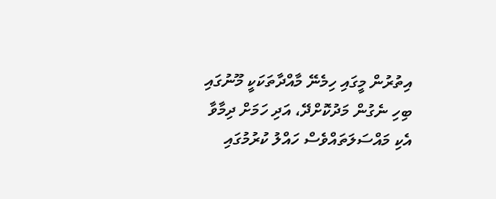އިތުރުން މީގައި ހިމެނޭ މާއްދާތަކަކީ މޫނުގައި ބިހި ނެގުން މަދުކޮށްދޭ، އަދި ހަމަށް ދިމާވާ އެކި މައްސަލަތައްވެސް ހައްލު ކުރުމުގައި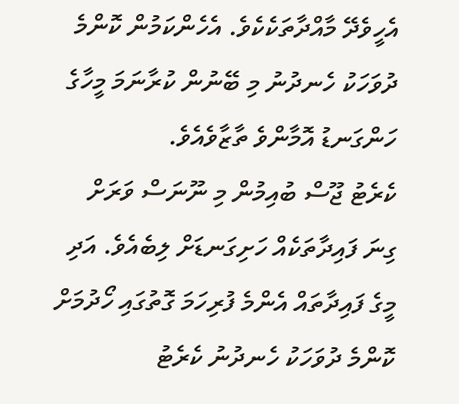އެހީވެދޭ މާއްދާތަކެކެވެ. އެހެންކަމުން ކޮންމެ ދުވަހަކު ހެނދުނު މި ބޭނުން ކުރާނަމަ މީހާގެ ހަންގަނޑު އޮމާންވެ ތާޒާވެއެވެ.
ކެރެޓު ޖޫސް ބުއިމުން މި ނޫނަސް ވަރަށް ގިނަ ފައިދާތަކެއް ހަށިގަނޑަށް ލިބެއެވެ. އަދި މީގެ ފައިދާތައް އެންމެ ފުރިހަމަ ގޮތުގައި ހޯދުމަށް ކޮންމެ ދުވަހަކު ހެނދުނު ކެރެޓު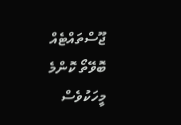ޖޫސްތައްޓެއް ބޮވޭތޯ ކޮންމެ މީހަކުވެސް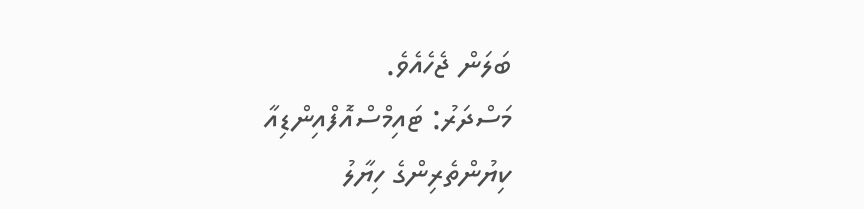ބަލަން ޖެހެއެވެ.
މަސްދަރު: ޓައިމްސްއޮފްއިންޑިއާ
ކިޔުންތެރިންގެ ހިޔާލު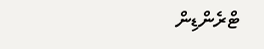ޓްރެންޑިން